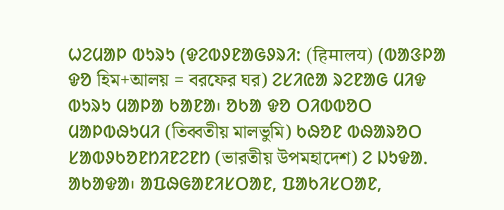ᱦᱮᱢᱟᱞ ᱵᱩᱨᱩ (ᱫᱮᱵᱽᱱᱟᱜᱽᱨᱤ: (हिमालय) (ᱵᱟᱝᱞᱟ ᱫᱚ হিম+আলয় = বরফের ঘর) ᱮᱥᱤᱭᱟ ᱨᱮᱱᱟᱜ ᱢᱤᱫ ᱵᱩᱨᱩ ᱢᱟᱞᱟ ᱠᱟᱱᱟ᱾ ᱚᱠᱟ ᱫᱚ ᱛᱤᱵᱵᱚᱛ ᱢᱟᱞᱵᱷᱩᱢᱤ (তিব্বতীয় মালভুমি) ᱠᱷᱚᱱ ᱵᱷᱟᱨᱚᱛ ᱥᱟᱵᱽᱠᱚᱱᱴᱤᱱᱮᱱᱴ (ভারতীয় উপমহাদেশ) ᱮ ᱡᱩᱫᱟᱹ ᱟᱠᱟᱫᱟ᱾ ᱟᱯᱷᱜᱟᱱᱤᱥᱛᱟᱱ, ᱯᱟᱠᱤᱥᱛᱟᱱ,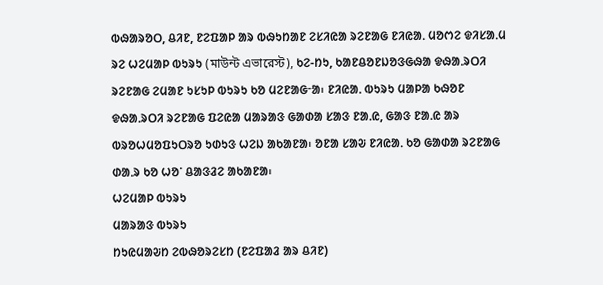ᱵᱷᱟᱨᱚᱛ, ᱪᱤᱱ, ᱱᱮᱯᱟᱞ ᱟᱨ ᱵᱷᱩᱴᱟᱱ ᱮᱥᱤᱭᱟ ᱨᱮᱱᱟᱜ ᱱᱤᱭᱟᱹ ᱢᱚᱬᱮ ᱫᱤᱥᱟᱹᱢ ᱨᱮ ᱦᱮᱢᱟᱞ ᱵᱩᱨᱩ (মাউন্ট এভারেস্ট), ᱠᱮ-ᱴᱩ, ᱠᱟᱱᱪᱚᱱᱡᱚᱝᱜᱷᱟ ᱫᱷᱟᱹᱨᱛᱤ ᱨᱮᱱᱟᱜ ᱮᱢᱟᱱ ᱩᱥᱩᱞ ᱵᱩᱨᱩ ᱠᱚ ᱢᱮᱱᱟᱜᱼᱟ᱾ ᱱᱤᱭᱟᱹ ᱵᱩᱨᱩ ᱢᱟᱞᱟ ᱠᱷᱚᱱ ᱫᱷᱟᱹᱨᱛᱤ ᱨᱮᱱᱟᱜ ᱯᱮᱭᱟ ᱢᱟᱨᱟᱝ ᱜᱟᱰᱟ ᱥᱟᱝ ᱱᱟᱹᱭ, ᱜᱟᱝ ᱱᱟᱹᱭ ᱟᱨ ᱵᱨᱚᱦᱢᱚᱯᱩᱛᱨᱚ ᱩᱰᱩᱝ ᱦᱮᱡ ᱟᱠᱟᱱᱟ᱾ ᱚᱱᱟ ᱥᱟᱶ ᱱᱤᱭᱟᱹ ᱠᱚ ᱜᱟᱰᱟ ᱨᱮᱱᱟᱜ ᱰᱟᱹᱨ ᱠᱚ ᱦᱚᱸ ᱪᱟᱝᱲᱮ ᱟᱠᱟᱱᱟ᱾
ᱦᱮᱢᱟᱞ ᱵᱩᱨᱩ
ᱢᱟᱨᱟᱝ ᱵᱩᱨᱩ
ᱴᱩᱭᱢᱟᱶᱴ ᱮᱵᱷᱚᱨᱮᱥᱴ (ᱱᱮᱯᱟᱲ ᱟᱨ ᱪᱤᱱ)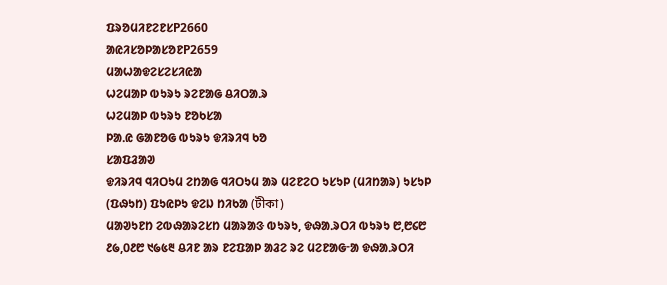ᱯᱨᱚᱢᱤᱱᱮᱱᱥP2660
ᱟᱭᱤᱥᱚᱞᱟᱥᱚᱱP2659
ᱢᱟᱦᱟᱫᱮᱥᱮᱥᱤᱭᱟ
ᱦᱮᱢᱟᱞ ᱵᱩᱨᱩ ᱨᱮᱱᱟᱜ ᱪᱤᱛᱟᱹᱨ
ᱦᱮᱢᱟᱞ ᱵᱩᱨᱩ ᱱᱚᱠᱥᱟ
ᱞᱟᱹᱭ ᱜᱟᱱᱚᱜ ᱵᱩᱨᱩ ᱫᱤᱨᱤᱧ ᱠᱚ
ᱥᱟᱯᱲᱟᱣ
ᱫᱤᱨᱤᱧ ᱧᱤᱛᱩᱢ ᱮᱴᱟᱜ ᱧᱤᱛᱩᱢ ᱟᱨ ᱢᱮᱱᱮᱛ ᱩᱥᱩᱞ (ᱢᱤᱴᱟᱨ) ᱩᱥᱩᱞ (ᱯᱷᱩᱴ) ᱯᱩᱭᱞᱩ ᱫᱮᱡ ᱴᱤᱠᱟ (টীকা)
ᱢᱟᱣᱩᱱᱴ ᱮᱵᱷᱟᱨᱮᱥᱴ ᱢᱟᱨᱟᱝ ᱵᱩᱨᱩ, ᱫᱷᱟᱹᱨᱛᱤ ᱵᱩᱨᱩ ᱘,᱘᱔᱘ ᱒᱙,᱐᱒᱘ ᱑᱙᱕᱓ ᱪᱤᱱ ᱟᱨ ᱱᱮᱯᱟᱞ ᱟᱲᱮ ᱨᱮ ᱢᱮᱱᱟᱜᱼᱟ ᱫᱷᱟᱹᱨᱛᱤ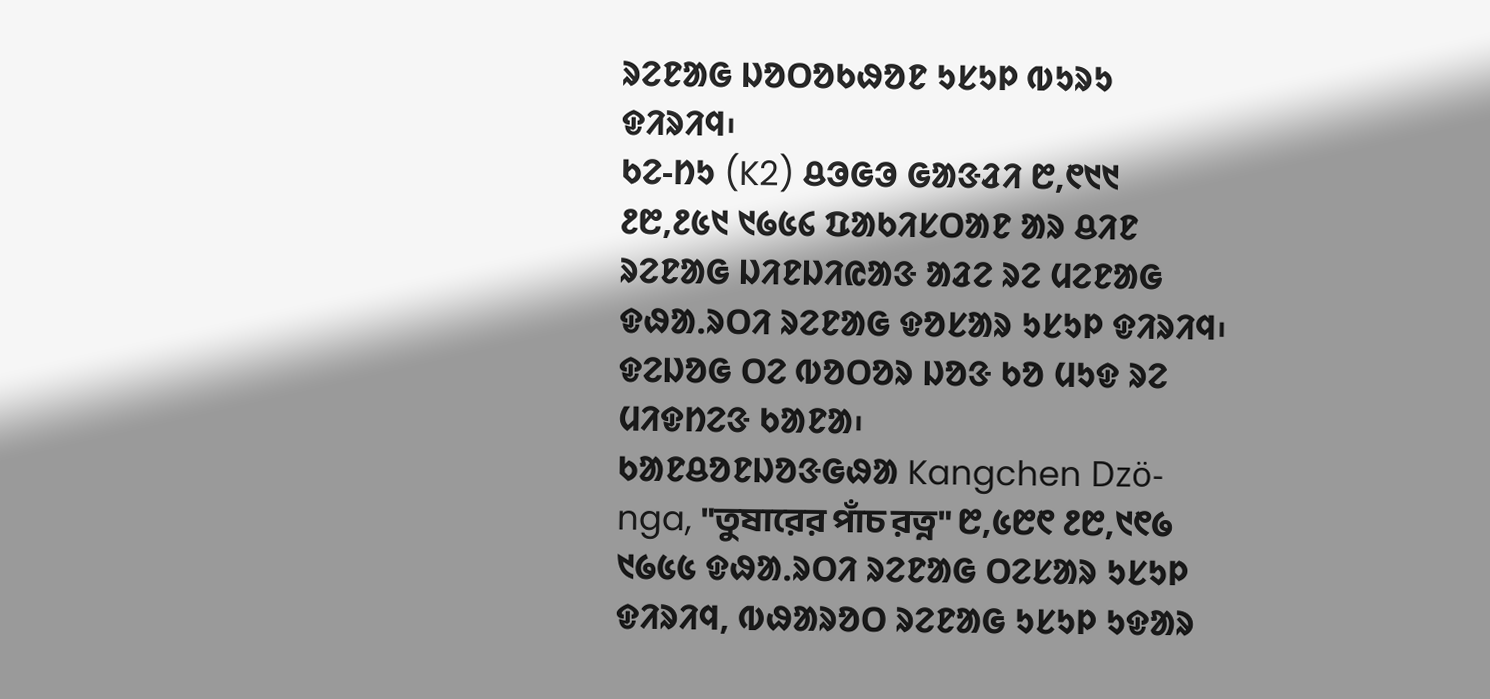ᱨᱮᱱᱟᱜ ᱡᱚᱛᱚᱠᱷᱚᱱ ᱩᱥᱩᱞ ᱵᱩᱨᱩ ᱫᱤᱨᱤᱧ᱾
ᱠᱮ-ᱴᱩ (K2) ᱪᱳᱜᱳ ᱜᱟᱝᱲᱤ ᱘,᱖᱑᱑ ᱒᱘,᱒᱕᱑ ᱑᱙᱕᱔ ᱯᱟᱠᱤᱥᱛᱟᱱ ᱟᱨ ᱪᱤᱱ ᱨᱮᱱᱟᱜ ᱡᱤᱱᱡᱤᱭᱟᱝ ᱟᱲᱮ ᱨᱮ ᱢᱮᱱᱟᱜ ᱫᱷᱟᱹᱨᱛᱤ ᱨᱮᱱᱟᱜ ᱫᱚᱥᱟᱨ ᱩᱥᱩᱞ ᱫᱤᱨᱤᱧ᱾ ᱫᱮᱡᱚᱜ ᱛᱮ ᱵᱚᱛᱚᱨ ᱡᱚᱝ ᱠᱚ ᱢᱩᱫ ᱨᱮ ᱢᱤᱫᱴᱮᱝ ᱠᱟᱱᱟ᱾
ᱠᱟᱱᱪᱚᱱᱡᱚᱝᱜᱷᱟ Kangchen Dzö-nga, "তুষারের পাঁচ রত্ন" ᱘,᱕᱘᱖ ᱒᱘,᱑᱖᱙ ᱑᱙᱕᱕ ᱫᱷᱟᱹᱨᱛᱤ ᱨᱮᱱᱟᱜ ᱛᱮᱥᱟᱨ ᱩᱥᱩᱞ ᱫᱤᱨᱤᱧ, ᱵᱷᱟᱨᱚᱛ ᱨᱮᱱᱟᱜ ᱩᱥᱩᱞ ᱩᱫᱟᱨ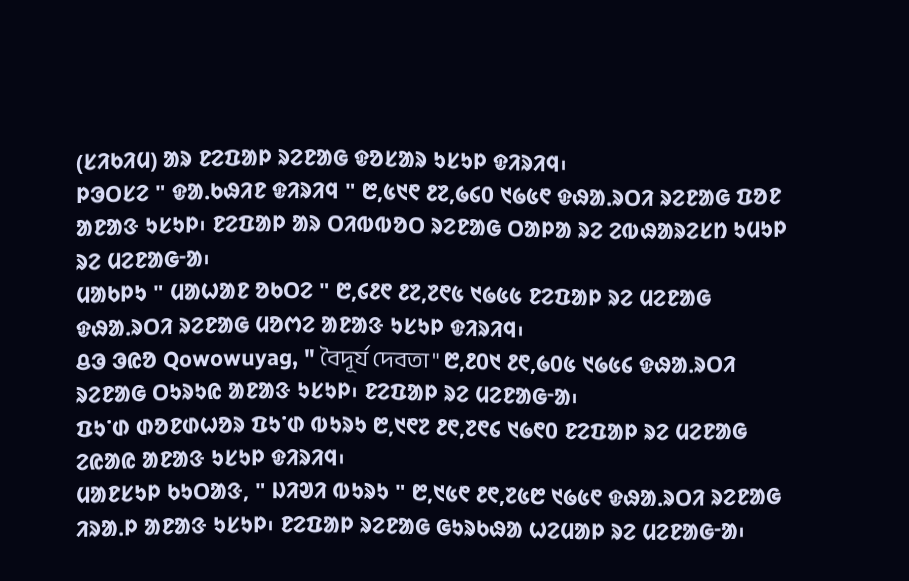(ᱥᱤᱠᱤᱢ) ᱟᱨ ᱱᱮᱯᱟᱞ ᱨᱮᱱᱟᱜ ᱫᱚᱥᱟᱨ ᱩᱥᱩᱞ ᱫᱤᱨᱤᱧ᱾
ᱞᱳᱛᱥᱮ " ᱫᱟᱹᱠᱷᱤᱱ ᱫᱤᱨᱤᱧ " ᱘,᱕᱑᱖ ᱒᱗,᱙᱔᱐ ᱑᱙᱕᱖ ᱫᱷᱟᱹᱨᱛᱤ ᱨᱮᱱᱟᱜ ᱯᱚᱱ ᱟᱱᱟᱝ ᱩᱥᱩᱞ᱾ ᱱᱮᱯᱟᱞ ᱟᱨ ᱛᱤᱵᱵᱚᱛ ᱨᱮᱱᱟᱜ ᱛᱟᱞᱟ ᱨᱮ ᱮᱵᱷᱟᱨᱮᱥᱴ ᱩᱢᱩᱞ ᱨᱮ ᱢᱮᱱᱟᱜᱼᱟ᱾
ᱢᱟᱠᱞᱩ " ᱢᱟᱦᱟᱱ ᱚᱠᱛᱮ " ᱘,᱔᱒᱖ ᱒᱗,᱗᱖᱕ ᱑᱙᱕᱕ ᱱᱮᱯᱟᱞ ᱨᱮ ᱢᱮᱱᱟᱜ ᱫᱷᱟᱹᱨᱛᱤ ᱨᱮᱱᱟᱜ ᱢᱚᱬᱮ ᱟᱱᱟᱝ ᱩᱥᱩᱞ ᱫᱤᱨᱤᱧ᱾
ᱪᱳ ᱳᱭᱚ Qowowuyag, " বৈদূর্য দেবতা " ᱘,᱒᱐᱑ ᱒᱖,᱙᱐᱕ ᱑᱙᱕᱔ ᱫᱷᱟᱹᱨᱛᱤ ᱨᱮᱱᱟᱜ ᱛᱩᱨᱩᱭ ᱟᱱᱟᱝ ᱩᱥᱩᱞ᱾ ᱱᱮᱯᱟᱞ ᱨᱮ ᱢᱮᱱᱟᱜᱼᱟ᱾
ᱯᱩᱸᱰ ᱰᱚᱱᱰᱦᱚᱨ ᱯᱩᱸᱰ ᱵᱩᱨᱩ ᱘,᱑᱖᱗ ᱒᱖,᱗᱖᱔ ᱑᱙᱖᱐ ᱱᱮᱯᱟᱞ ᱨᱮ ᱢᱮᱱᱟᱜ ᱮᱭᱟᱭ ᱟᱱᱟᱝ ᱩᱥᱩᱞ ᱫᱤᱨᱤᱧ᱾
ᱢᱟᱱᱥᱩᱞ ᱠᱩᱛᱟᱝ, " ᱡᱤᱣᱤ ᱵᱩᱨᱩ " ᱘,᱑᱕᱖ ᱒᱖,᱗᱕᱘ ᱑᱙᱕᱖ ᱫᱷᱟᱹᱨᱛᱤ ᱨᱮᱱᱟᱜ ᱤᱨᱟᱹᱞ ᱟᱱᱟᱝ ᱩᱥᱩᱞ᱾ ᱱᱮᱯᱟᱞ ᱨᱮᱱᱟᱜ ᱜᱩᱨᱠᱷᱟ ᱦᱮᱢᱟᱞ ᱨᱮ ᱢᱮᱱᱟᱜᱼᱟ᱾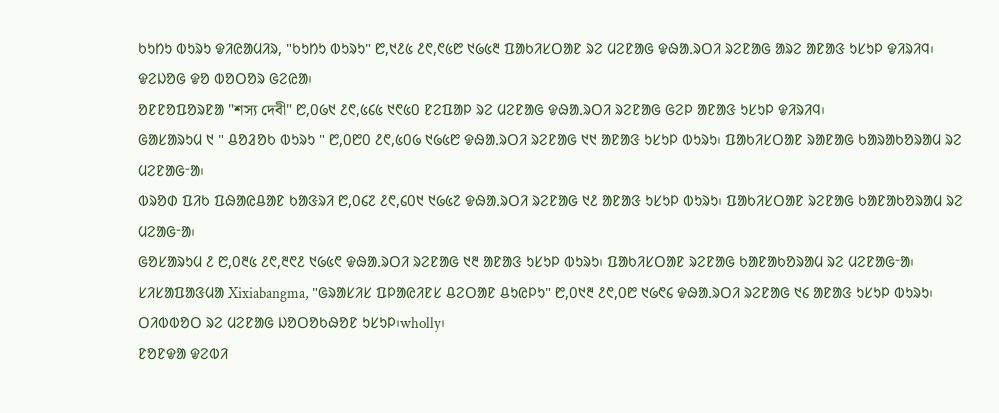ᱠᱩᱴᱩ ᱵᱩᱨᱩ ᱫᱤᱭᱟᱢᱤᱨ, "ᱠᱩᱴᱩ ᱵᱩᱨᱩ" ᱘,᱑᱒᱕ ᱒᱖,᱖᱕᱘ ᱑᱙᱕᱓ ᱯᱟᱠᱤᱥᱛᱟᱱ ᱨᱮ ᱢᱮᱱᱟᱜ ᱫᱷᱟᱹᱨᱛᱤ ᱨᱮᱱᱟᱜ ᱟᱨᱮ ᱟᱱᱟᱝ ᱩᱥᱩᱞ ᱫᱤᱨᱤᱧ᱾ ᱫᱮᱡᱚᱜ ᱫᱚ ᱵᱚᱛᱚᱨ ᱜᱮᱭᱟ᱾
ᱚᱱᱱᱚᱯᱚᱨᱱᱟ "শস্য দেবী" ᱘,᱐᱙᱑ ᱒᱖,᱕᱔᱕ ᱑᱖᱕᱐ ᱱᱮᱯᱟᱞ ᱨᱮ ᱢᱮᱱᱟᱜ ᱫᱷᱟᱹᱨᱛᱤ ᱨᱮᱱᱟᱜ ᱜᱮᱞ ᱟᱱᱟᱝ ᱩᱥᱩᱞ ᱫᱤᱨᱤᱧ᱾
ᱜᱟᱥᱟᱨᱩᱢ ᱑ " ᱪᱚᱲᱚᱠ ᱵᱩᱨᱩ " ᱘,᱐᱘᱐ ᱒᱖,᱕᱐᱙ ᱑᱙᱕᱘ ᱫᱷᱟᱹᱨᱛᱤ ᱨᱮᱱᱟᱜ ᱑᱑ ᱟᱱᱟᱝ ᱩᱥᱩᱞ ᱵᱩᱨᱩ᱾ ᱯᱟᱠᱤᱥᱛᱟᱱ ᱨᱟᱱᱟᱜ ᱠᱟᱨᱟᱠᱚᱨᱟᱢ ᱨᱮ ᱢᱮᱱᱟᱜᱼᱟ᱾
ᱵᱨᱚᱰ ᱯᱤᱠ ᱯᱷᱟᱭᱪᱟᱱ ᱠᱟᱝᱨᱤ ᱘,᱐᱔᱗ ᱒᱖,᱔᱐᱑ ᱑᱙᱕᱗ ᱫᱷᱟᱹᱨᱛᱤ ᱨᱮᱱᱟᱜ ᱑᱒ ᱟᱱᱟᱝ ᱩᱥᱩᱞ ᱵᱩᱨᱩ᱾ ᱯᱟᱠᱤᱥᱛᱟᱱ ᱨᱮᱱᱟᱜ ᱠᱟᱱᱟᱠᱚᱨᱟᱢ ᱨᱮ ᱢᱮᱟᱜᱼᱟ᱾
ᱜᱚᱥᱟᱨᱩᱢ ᱒ ᱘,᱐᱓᱕ ᱒᱖,᱓᱖᱒ ᱑᱙᱕᱖ ᱫᱷᱟᱹᱨᱛᱤ ᱨᱮᱱᱟᱜ ᱑᱓ ᱟᱱᱟᱝ ᱩᱥᱩᱞ ᱵᱩᱨᱩ᱾ ᱯᱟᱠᱤᱥᱛᱟᱱ ᱨᱮᱱᱟᱜ ᱠᱟᱱᱟᱠᱚᱨᱟᱢ ᱨᱮ ᱢᱮᱱᱟᱜᱼᱟ᱾
ᱥᱤᱥᱟᱯᱟᱝᱢᱟ Xixiabangma, "ᱜᱨᱟᱥᱤᱥ ᱯᱞᱟᱭᱤᱱᱥ ᱪᱮᱛᱟᱱ ᱪᱩᱭᱞᱩ" ᱘,᱐᱑᱓ ᱒᱖,᱐᱘ ᱑᱙᱖᱔ ᱫᱷᱟᱹᱨᱛᱤ ᱨᱮᱱᱟᱜ ᱑᱔ ᱟᱱᱟᱝ ᱩᱥᱩᱞ ᱵᱩᱨᱩ᱾ ᱛᱤᱵᱵᱚᱛ ᱨᱮ ᱢᱮᱱᱟᱜ ᱡᱚᱛᱚᱠᱷᱚᱱ ᱩᱥᱩᱞ᱾wholly᱾
ᱱᱚᱱᱫᱟ ᱫᱮᱵᱤ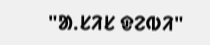"ᱟᱹᱥᱤᱥ ᱫᱮᱵᱤ"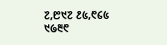᱗,᱘᱑᱗ ᱒᱕,᱖᱔᱕ ᱑᱙᱓᱖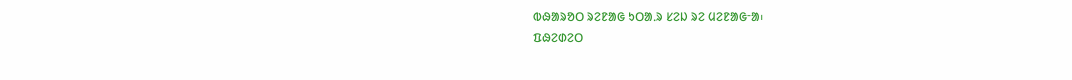ᱵᱷᱟᱨᱚᱛ ᱨᱮᱱᱟᱜ ᱩᱛᱟᱹᱨ ᱥᱮᱡ ᱨᱮ ᱢᱮᱱᱟᱜᱼᱟ᱾
ᱯᱷᱮᱰᱮᱛ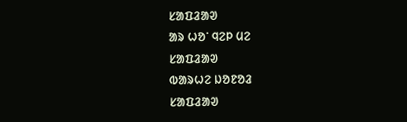ᱥᱟᱯᱲᱟᱣ
ᱟᱨ ᱦᱚᱸ ᱧᱮᱞ ᱢᱮ
ᱥᱟᱯᱲᱟᱣ
ᱵᱟᱨᱦᱮ ᱡᱚᱱᱚᱲ
ᱥᱟᱯᱲᱟᱣ